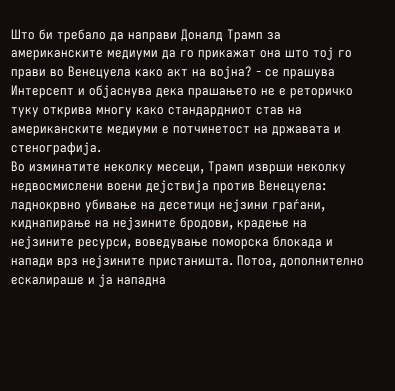Што би требало да направи Доналд Трамп за американските медиуми да го прикажат она што тој го прави во Венецуела како акт на војна? - се прашува Интерсепт и објаснува дека прашањето не е реторичко туку открива многу како стандардниот став на американските медиуми е потчинетост на државата и стенографија.
Во изминатите неколку месеци, Трамп изврши неколку недвосмислени воени дејствија против Венецуела: ладнокрвно убивање на десетици нејзини граѓани, киднапирање на нејзините бродови, крадење на нејзините ресурси, воведување поморска блокада и напади врз нејзините пристаништа. Потоа, дополнително ескалираше и ја нападна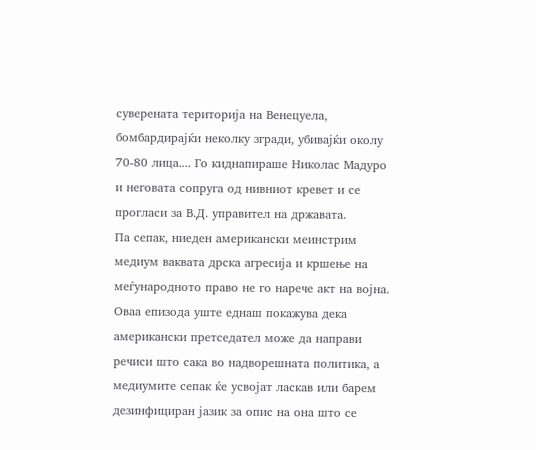суверената територија на Венецуела, бомбардирајќи неколку згради, убивајќи околу 70-80 лица.... Го киднапираше Николас Мадуро и неговата сопруга од нивниот кревет и се прогласи за В.Д. управител на државата.
Па сепак, ниеден американски меинстрим медиум ваквата дрска агресија и кршење на меѓународното право не го нарече акт на војна.
Оваа епизода уште еднаш покажува дека американски претседател може да направи речиси што сака во надворешната политика, а медиумите сепак ќе усвојат ласкав или барем дезинфициран јазик за опис на она што се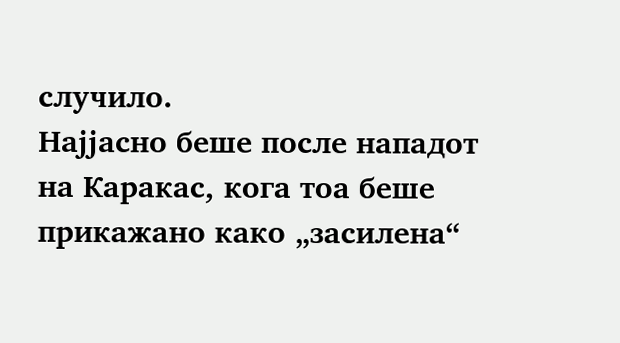случило.
Најјасно беше после нападот на Каракас, кога тоа беше прикажано како „засилена“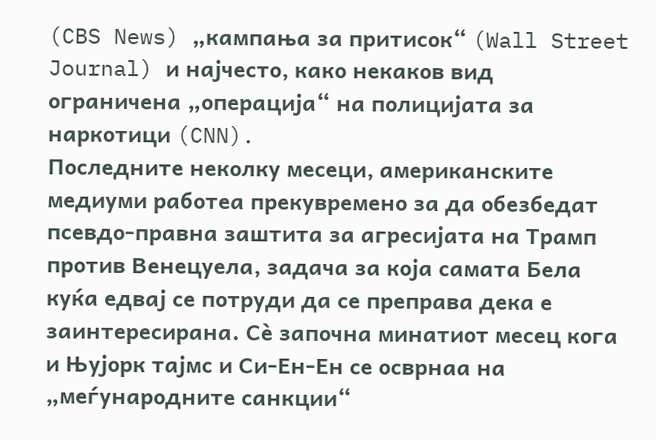(CBS News) „кампања за притисок“ (Wall Street Journal) и најчесто, како некаков вид ограничена „операција“ на полицијата за наркотици (CNN).
Последните неколку месеци, американските медиуми работеа прекувремено за да обезбедат псевдо-правна заштита за агресијата на Трамп против Венецуела, задача за која самата Бела куќа едвај се потруди да се преправа дека е заинтересирана. Сè започна минатиот месец кога и Њујорк тајмс и Си-Ен-Ен се осврнаа на „меѓународните санкции“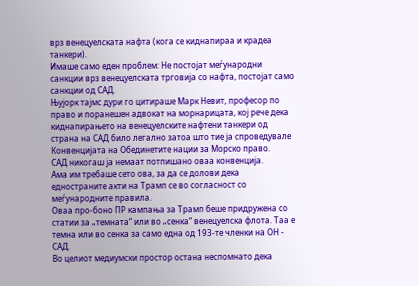врз венецуелската нафта (кога се киднапираа и крадеа танкери).
Имаше само еден проблем: Не постојат меѓународни санкции врз венецуелската трговија со нафта, постојат само санкции од САД.
Њујорк тајмс дури го цитираше Марк Невит, професор по право и поранешен адвокат на морнарицата, кој рече дека киднапирањето на венецуелските нафтени танкери од страна на САД било легално затоа што тие ја спроведувале Конвенцијата на Обединетите нации за Морско право.
САД никогаш ја немаат потпишано оваа конвенција.
Ама им требаше сето ова, за да се долови дека едностраните акти на Трамп се во согласност со меѓународните правила.
Оваа про-боно ПР кампања за Трамп беше придружена со статии за „темната“ или во „сенка“ венецуелска флота. Таа е темна или во сенка за само една од 193-те членки на ОН - САД.
Во целиот медиумски простор остана неспомнато дека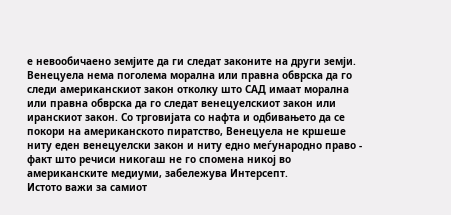е невообичаено земјите да ги следат законите на други земји. Венецуела нема поголема морална или правна обврска да го следи американскиот закон отколку што САД имаат морална или правна обврска да го следат венецуелскиот закон или иранскиот закон. Со трговијата со нафта и одбивањето да се покори на американското пиратство, Венецуела не кршеше ниту еден венецуелски закон и ниту едно меѓународно право - факт што речиси никогаш не го спомена никој во американските медиуми, забележува Интерсепт.
Истото важи за самиот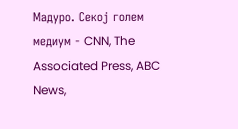Мадуро. Секој голем медиум - CNN, The Associated Press, ABC News,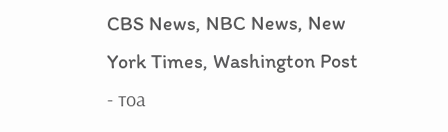CBS News, NBC News, New York Times, Washington Post - тоа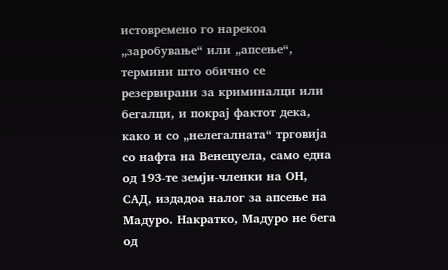истовремено го нарекоа „заробување“ или „апсење“, термини што обично се резервирани за криминалци или бегалци, и покрај фактот дека, како и со „нелегалната“ трговија со нафта на Венецуела, само една од 193-те земји-членки на ОН, САД, издадоа налог за апсење на Мадуро. Накратко, Мадуро не бега од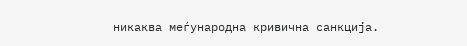никаква меѓународна кривична санкција.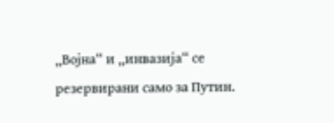„Војна“ и „инвазија“ се резервирани само за Путин.